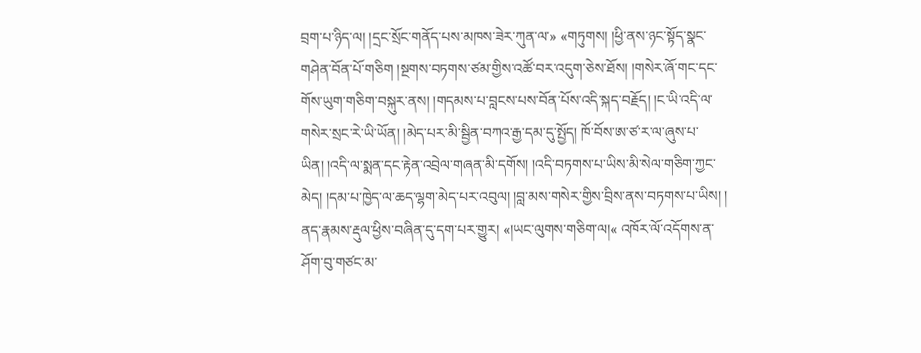བྲག་པ་ཉིད་ལ། །དྲང་སྲོང་གནོད་པས་མཁས་ཟེར་ཀུན་ལ་» «གཏུགས། །ཕྱི་ནས་ཉང་སྟོད་སྣང་གཤེན་བོན་པོ་གཅིག །སྔགས་བཏགས་ཙམ་གྱིས་འཚོ་བར་འདུག་ཅེས་ཐོས། །གསེར་ཞོ་གང་དང་གོས་ཡུག་གཅིག་བསྐུར་ནས། །གདམས་པ་བླངས་པས་བོན་པོས་འདི་སྐད་བརྗོད། །ང་ཡི་འདི་ལ་གསེར་སྲང་རེ་ཡི་ཡོན། །མེད་པར་མི་སྦྱིན་བཀའ་རྒྱ་དམ་དུ་སྤྱོད། ཁོ་བོས་ཨ་ཙ་ར་ལ་ཞུས་པ་ཡིན། །འདི་ལ་སྨན་དང་རྟེན་འབྲེལ་གཞན་མི་དགོས། །འདི་བཏགས་པ་ཡིས་མི་སེལ་གཅིག་ཀྱང་མེད། །དམ་པ་ཁྱེད་ལ་ཆད་ལྷག་མེད་པར་འབུལ། །བླ་མས་གསེར་གྱིས་བྲིས་ནས་བཏགས་པ་ཡིས། ། ནད་རྣམས་རྡུལ་ཕྱིས་བཞིན་དུ་དག་པར་གྱུར། «།ཡང་ལུགས་གཅིག་ལ།« འཁོར་ལོ་འདོགས་ན་ཤོག་བུ་གཙང་མ་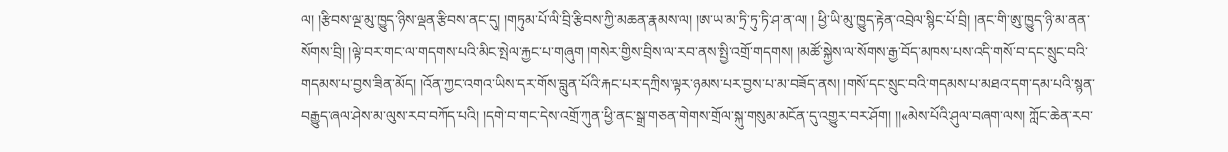ལ། །རྩིབས་ལྔ་མུ་ཁྱུད་ཉིས་ལྡན་རྩིབས་ནང་དུ། །གཏུམ་པོ་ལི་བྲི་རྩིབས་ཀྱི་མཆན་རྣམས་ལ། །ཨ་ཡ་མ་ཏྲི་ཏུ་ཏི་ཤ་ན་ལ། ། ཕྱི་ཡི་མུ་ཁྱུད་རྟེན་འབྲེལ་སྙིང་པོ་བྲི། །ནང་གི་ཨུ་ཁྱུད་ཉི་མ་ནན་སོགས་བྲི། །ལྟེ་བར་གང་ལ་གདགས་པའི་མིང་སྤེལ་རྐྱང་པ་གཞུག །གསེར་གྱིས་བྲིས་ལ་རབ་ནས་སྤྱི་འགྲོ་གདགས། །མཚོ་སྐྱེས་ལ་སོགས་རྒྱ་བོད་མཁས་པས་འདི་གསོ་བ་དང་སྲུང་བའི་གདམས་པ་བྱས་ཟིན་མོད། །འོན་ཀྱང་འགའ་ཡིས་དར་གོས་བླུན་པོའི་རྐང་པར་དཀྲིས་ལྟར་ཉམས་པར་བྱས་པ་མ་བཟོད་ནས། །གསོ་དང་སྲུང་བའི་གདམས་པ་མཐའ་དག་དམ་པའི་སྙན་བརྒྱུད་ཞལ་ཤེས་མ་ལུས་རབ་བཀོད་པའི། །དགེ་བ་གང་དེས་འགྲོ་ཀུན་ཕྱི་ནང་སྒྲ་གཅན་གེགས་གྲོལ་སྐུ་གསུམ་མངོན་དུ་འགྱུར་བར་ཤོག། །།«མེས་པོའི་ཤུལ་བཞག་ལས། ཀློང་ཆེན་རབ་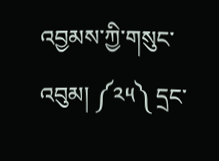འབྱམས་ཀྱི་གསུང་འབུམ། ༼༢༥༽ དྲང་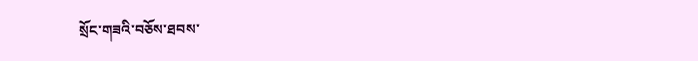སྲོང་གཟའི་བཅོས་ཐབས་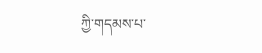ཀྱི་གདམས་པ་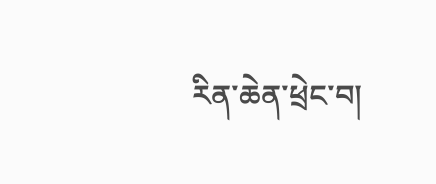རིན་ཆེན་ཕྲེང་བ།